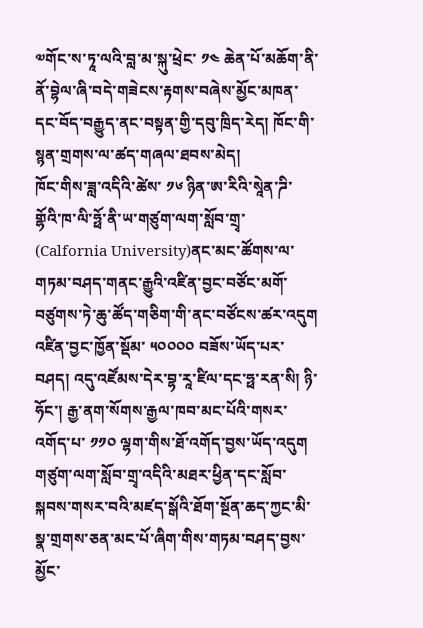༧གོང་ས་ཏཱ་ལའི་བླ་མ་སྐུ་ཕྲེང་ ༡༤ ཆེན་པོ་མཆོག་ནི་ནོ་བྷེལ་ཞི་བདེ་གཟེངས་རྟགས་བཞེས་མྱོང་མཁན་དང་བོད་བརྒྱུད་ནང་བསྟན་གྱི་དབུ་ཁྲིད་རེད། ཁོང་གི་སྙན་གྲགས་ལ་ཚད་གཞལ་ཐབས་མེད།
ཁོང་གིས་ཟླ་འདིའི་ཚེས་ ༡༦ ཉིན་ཨ་རིའི་སཱེན་ཌི་གྷོའི་ཁ་ལི་ཧྥོ་ནི་ཡ་གཙུག་ལག་སློབ་གྲྭ་ (Calfornia University)ནང་མང་ཚོགས་ལ་གཏམ་བཤད་གནང་རྒྱུའི་འཛིན་བྱང་བཙོང་མགོ་བཙུགས་ཏེ་ཆུ་ཚོད་གཅིག་གི་ནང་བཙོངས་ཚར་འདུག འཛིན་བྱང་ཁྱོན་སྡོམ་ ༥༠༠༠༠ བཟོས་ཡོད་པར་བཤད། འདུ་འཛོམས་དེར་བྷ་རཱ་ཛིལ་དང་ཧྥ་རན་སི། ཉི་ཧོང་། རྒྱ་ནག་སོགས་རྒྱལ་ཁབ་མང་པོའི་གསར་འགོད་པ་ ༡༡༠ ལྷག་གིས་ཐོ་འགོད་བྱས་ཡོད་འདུག
གཙུག་ལག་སློབ་གྲྭ་འདིའི་མཐར་ཕྱིན་དང་སློབ་སྐབས་གསར་བའི་མཛད་སྒོའི་ཐོག་སྔོན་ཆད་ཀྱང་མི་སྣ་གྲགས་ཅན་མང་པོ་ཞིག་གིས་གཏམ་བཤད་བྱས་མྱོང་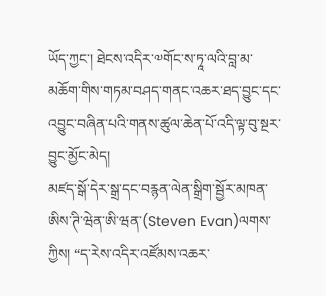ཡོད་ཀྱང་། ཐེངས་འདིར་༧གོང་ས་ཏཱ་ལའི་བླ་མ་མཆོག་གིས་གཏམ་བཤད་གནང་འཆར་ཐད་བྱུང་དང་འབྱུང་བཞིན་པའི་གནས་ཚུལ་ཆེན་པོ་འདི་ལྟ་བུ་སྔར་བྱུང་མྱོང་མེད།
མཛད་སྒོ་དེར་སྒྲ་དང་བརྙན་ལེན་སྒྲིག་སྦྱོར་མཁན་ཨིས་ཊི་ཝེན་ཨི་ཝན་(Steven Evan)ལགས་ཀྱིས། “ད་རེས་འདིར་འཛོམས་འཆར་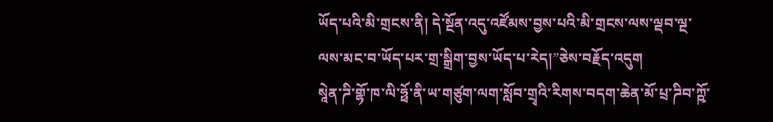ཡོད་པའི་མི་གྲངས་ནི། དེ་སྔོན་འདུ་འཛོམས་བྱས་པའི་མི་གྲངས་ལས་ལྡབ་ལྔ་ལས་མང་བ་ཡོད་པར་གྲ་སྒྲིག་བྱས་ཡོད་པ་རེད།”ཅེས་བརྗོད་འདུག
སཱེན་ཌི་གྷོ་ཁ་ལི་ཧྥོ་ནི་ཡ་གཙུག་ལག་སློབ་གྲྭའི་རིགས་བདག་ཆེན་མོ་པྲ་ཌིབ་ཀྵོ་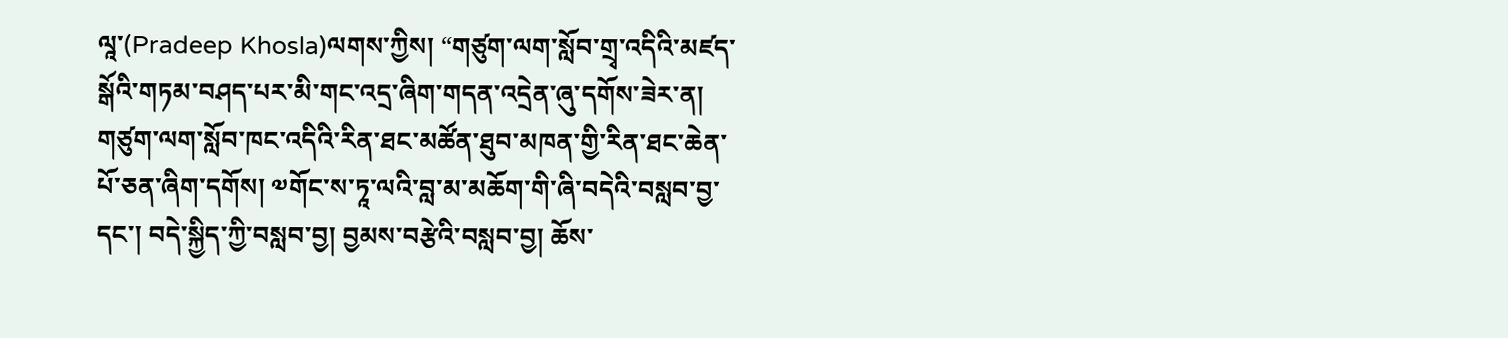ལཱ་(Pradeep Khosla)ལགས་ཀྱིས། “གཙུག་ལག་སློབ་གྲྭ་འདིའི་མཛད་སྒོའི་གཏམ་བཤད་པར་མི་གང་འདྲ་ཞིག་གདན་འདྲེན་ཞུ་དགོས་ཟེར་ན། གཙུག་ལག་སློབ་ཁང་འདིའི་རིན་ཐང་མཚོན་ཐུབ་མཁན་གྱི་རིན་ཐང་ཆེན་པོ་ཅན་ཞིག་དགོས། ༧གོང་ས་ཏཱ་ལའི་བླ་མ་མཆོག་གི་ཞི་བདེའི་བསླབ་བྱ་དང་། བདེ་སྐྱིད་ཀྱི་བསླབ་བྱ། བྱམས་བརྩེའི་བསླབ་བྱ། ཆོས་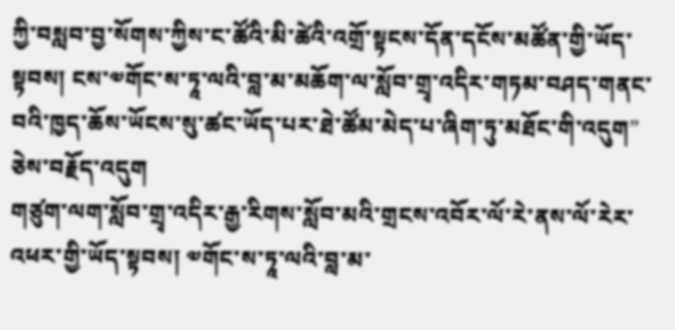ཀྱི་བསླབ་བྱ་སོགས་ཀྱིས་ང་ཚོའི་མི་ཚེའི་འགྲོ་སྟངས་དོན་དངོས་མཚོན་གྱི་ཡོད་སྟབས། ངས་༧གོང་ས་ཏཱ་ལའི་བླ་མ་མཆོག་ལ་སློབ་གྲྭ་འདིར་གཏམ་བཤད་གནང་བའི་ཁྱད་ཆོས་ཡོངས་སུ་ཚང་ཡོད་པར་ཐེ་ཚོམ་མེད་པ་ཞིག་ཏུ་མཐོང་གི་འདུག” ཅེས་བརྗོད་འདུག
གཙུག་ལག་སློབ་གྲྭ་འདིར་རྒྱ་རིགས་སློབ་མའི་གྲངས་འབོར་ལོ་རེ་ནས་ལོ་རེར་འཕར་གྱི་ཡོད་སྟབས། ༧གོང་ས་ཏཱ་ལའི་བླ་མ་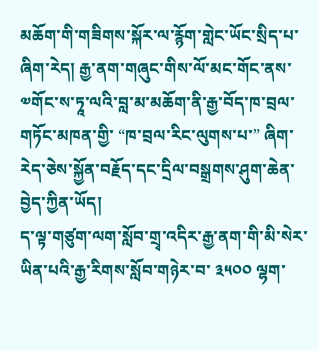མཆོག་གི་གཟིགས་སྐོར་ལ་རྙོག་གླེང་ཡོང་སྲིད་པ་ཞིག་རེད། རྒྱ་ནག་གཞུང་གིས་ལོ་མང་གོང་ནས་༧གོང་ས་ཏཱ་ལའི་བླ་མ་མཆོག་ནི་རྒྱ་བོད་ཁ་བྲལ་གཏོང་མཁན་གྱི་ “ཁ་བྲལ་རིང་ལུགས་པ་” ཞིག་རེད་ཅེས་སྐྱོན་བརྗོད་དང་དྲིལ་བསྒྲགས་ཤུག་ཆེན་བྱེད་ཀྱིན་ཡོད།
ད་ལྟ་གཙུག་ལག་སློབ་གྲྭ་འདིར་རྒྱ་ནག་གི་མི་སེར་ཡིན་པའི་རྒྱ་རིགས་སློབ་གཉེར་བ་ ༣༥༠༠ ལྷག་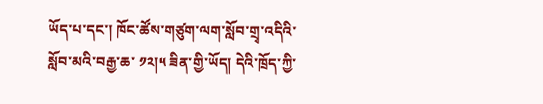ཡོད་པ་དང་། ཁོང་ཚོས་གཙུག་ལག་སློབ་གྲྭ་འདིའི་སློབ་མའི་བརྒྱ་ཆ་ ༡༢།༥ ཟིན་གྱི་ཡོད། དེའི་ཁྲོད་ཀྱི་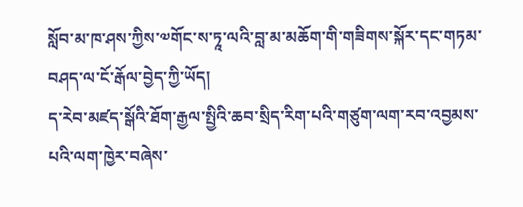སློབ་མ་ཁ་ཤས་ཀྱིས་༧གོང་ས་ཏཱ་ལའི་བླ་མ་མཆོག་གི་གཟིགས་སྐོར་དང་གཏམ་བཤད་ལ་ངོ་རྒོལ་བྱེད་ཀྱི་ཡོད།
ད་རེབ་མཛད་སྒོའི་ཐོག་རྒྱལ་སྤྱིའི་ཆབ་སྲིད་རིག་པའི་གཙུག་ལག་རབ་འབྱམས་པའི་ལག་ཁྱེར་བཞེས་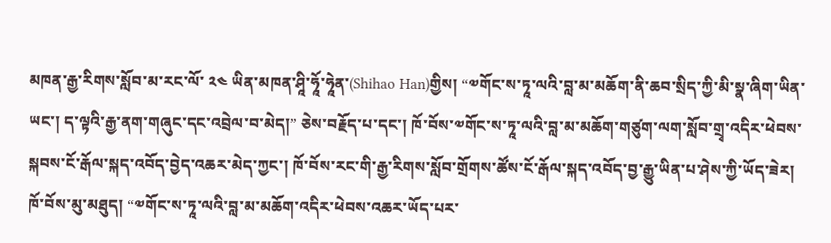མཁན་རྒྱ་རིགས་སློབ་མ་རང་ལོ་ ༢༤ ཡིན་མཁན་ཤཱི་ཧཱོ་ཧཱེན་(Shihao Han)གྱིས། “༧གོང་ས་ཏཱ་ལའི་བླ་མ་མཆོག་ནི་ཆབ་སྲིད་ཀྱི་མི་སྣ་ཞིག་ཡིན་ཡང་། ད་ལྟའི་རྒྱ་ནག་གཞུང་དང་འབྲེལ་བ་མེད།” ཅེས་བརྗོད་པ་དང་། ཁོ་བོས་༧གོང་ས་ཏཱ་ལའི་བླ་མ་མཆོག་གཙུག་ལག་སློབ་གྲྭ་འདིར་ཕེབས་སྐབས་ངོ་རྒོལ་སྐད་འབོད་བྱེད་འཆར་མེད་ཀྱང་། ཁོ་བོས་རང་གི་རྒྱ་རིགས་སློབ་གྲོགས་ཚོས་ངོ་རྒོལ་སྐད་འབོད་བྱ་རྒྱུ་ཡིན་པ་ཤེས་ཀྱི་ཡོད་ཟེར། ཁོ་བོས་མུ་མཐུད། “༧གོང་ས་ཏཱ་ལའི་བླ་མ་མཆོག་འདིར་ཕེབས་འཆར་ཡོད་པར་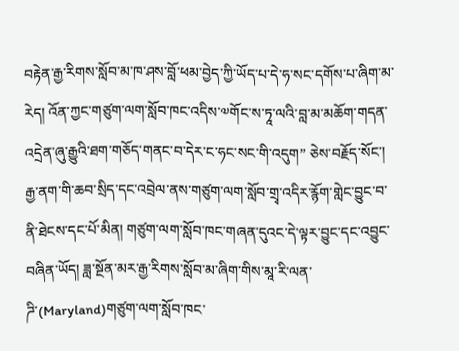བརྟེན་རྒྱ་རིགས་སློབ་མ་ཁ་ཤས་བློ་ཕམ་བྱེད་ཀྱི་ཡོད་པ་དེ་ཧ་སང་དགོས་པ་ཞིག་མ་རེད། འོན་ཀྱང་གཙུག་ལག་སློབ་ཁང་འདིས་༧གོང་ས་ཏཱ་ལའི་བླ་མ་མཆོག་གདན་འདྲེན་ཞུ་རྒྱུའི་ཐག་གཅོད་གནང་བ་དེར་ང་ཧང་སང་གི་འདུག” ཅེས་བརྗོད་སོང་།
རྒྱ་ནག་གི་ཆབ་སྲིད་དང་འབྲེལ་ནས་གཙུག་ལག་སློབ་གྲྭ་འདིར་རྙོག་གླེང་བྱུང་བ་ནི་ཐེངས་དང་པོ་མིན། གཙུག་ལག་སློབ་ཁང་གཞན་དུའང་དེ་ལྟར་བྱུང་དང་འབྱུང་བཞིན་ཡོད། ཟླ་སྔོན་མར་རྒྱ་རིགས་སློབ་མ་ཞིག་གིས་མཱ་རི་ལན་ཌི་(Maryland)གཙུག་ལག་སློབ་ཁང་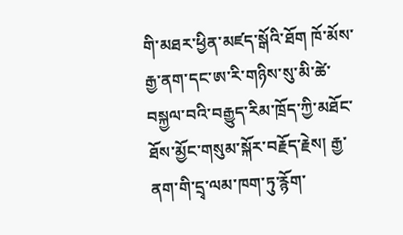གི་མཐར་ཕྱིན་མཛད་སྒོའི་ཐོག ཁོ་མོས་རྒྱ་ནག་དང་ཨ་རི་གཉིས་སུ་མི་ཚེ་བསྐྱལ་བའི་བརྒྱུད་རིམ་ཁྲོད་ཀྱི་མཐོང་ཐོས་མྱོང་གསུམ་སྐོར་བརྗོད་རྗེས། རྒྱ་ནག་གི་དྲྭ་ལམ་ཁག་ཏུ་རྙོག་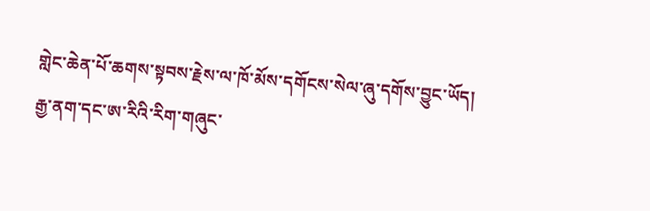གླེང་ཆེན་པོ་ཆགས་སྟབས་རྗེས་ལ་ཁོ་མོས་དགོངས་སེལ་ཞུ་དགོས་བྱུང་ཡོད།
རྒྱ་ནག་དང་ཨ་རིའི་རིག་གཞུང་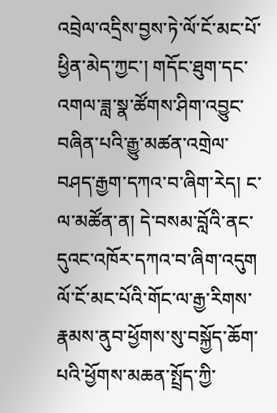འབྲེལ་འདྲིས་བྱས་ཏེ་ལོ་ངོ་མང་པོ་ཕྱིན་མེད་ཀྱང་། གདོང་ཐུག་དང་འགལ་ཟླ་སྣ་ཚོགས་ཤིག་འབྱུང་བཞིན་པའི་རྒྱུ་མཚན་འགྲེལ་བཤད་རྒྱག་དཀའ་བ་ཞིག་རེད། ང་ལ་མཚོན་ན། དེ་བསམ་བློའི་ནང་དུའང་འཁོར་དཀའ་བ་ཞིག་འདུག ལོ་ངོ་མང་པོའི་གོང་ལ་རྒྱ་རིགས་རྣམས་ནུབ་ཕྱོགས་སུ་བསྐྱོད་ཆོག་པའི་ཕྱོགས་མཆན་སྤྲོད་ཀྱི་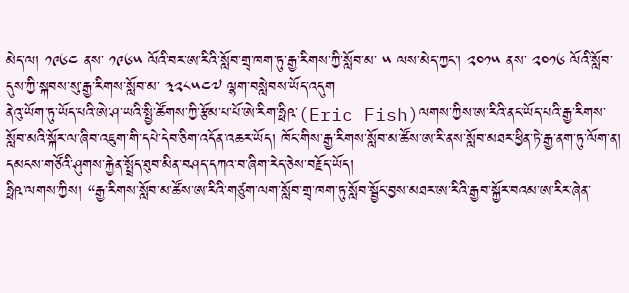མེད་ལ། ༡༩༦༤ ནས་ ༡༩༦༥ ལོའི་བར་ཨ་རིའི་སློབ་གྲྭ་ཁག་ཏུ་རྒྱ་རིགས་ཀྱི་སློབ་མ་ ༥ ལས་མེད་ཀྱང་། ༢༠༡༥ ནས་ ༢༠༡༦ ལོའི་སློབ་དུས་ཀྱི་སྐབས་སུ་རྒྱ་རིགས་སློབ་མ་ ༣༢༨༥༤༧ ལྷག་བསླེབས་ཡོད་འདུག
ནེའུ་ཡོག་ཏུ་ཡོད་པའི་ཨེ་ཤ་ཡའི་སྤྱི་ཚོགས་ཀྱི་རྩོམ་པ་པོ་ཨེ་རིག་ཧྥིཥ་(Eric Fish)ལགས་ཀྱིས་ཨ་རིའི་ནང་ཡོད་པའི་རྒྱ་རིགས་སློབ་མའི་སྐོར་ལ་ཞིབ་འཇུག་གི་དཔེ་དེབ་ཅིག་འདོན་འཆར་ཡོད། ཁོང་གིས་རྒྱ་རིགས་སློབ་མ་ཚོས་ཨ་རི་ནས་སློབ་མཐར་ཕྱིན་ཏེ་རྒྱ་ནག་ཏུ་ལོག་ན། དམངས་གཙོའི་ཤུགས་རྐྱེན་སྤྲོད་ཐུབ་མིན་བཤད་དཀའ་བ་ཞིག་རེད་ཅེས་བརྗོད་ཡོད།
ཧྥིཥ་ལགས་ཀྱིས། “རྒྱ་རིགས་སློབ་མ་ཚོས་ཨ་རིའི་གཙུག་ལག་སློབ་གྲྭ་ཁག་ཏུ་སློབ་སྦྱོང་བྱས་མཐར་ཨ་རིའི་རྒྱབ་སྐྱོར་བའམ་ཨ་རིར་ཞེན་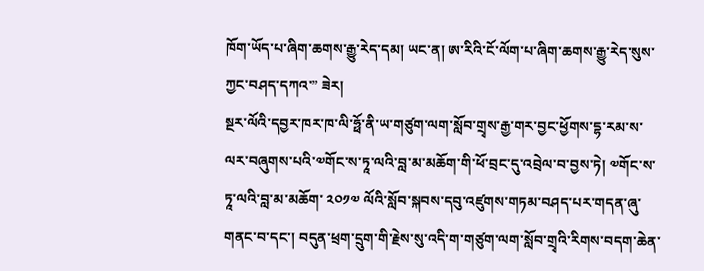ཁོག་ཡོད་པ་ཞིག་ཆགས་རྒྱུ་རེད་དམ། ཡང་ན། ཨ་རིའི་ངོ་ལོག་པ་ཞིག་ཆགས་རྒྱུ་རེད་སུས་ཀྱང་བཤད་དཀའ་” ཟེར།
སྔར་ལོའི་དབྱར་ཁར་ཁ་ལི་ཧྥོ་ནི་ཡ་གཙུག་ལག་སློབ་གྲྭས་རྒྱ་གར་བྱང་ཕྱོགས་དྷ་རམ་ས་ལར་བཞུགས་པའི་༧གོང་ས་ཏཱ་ལའི་བླ་མ་མཆོག་གི་ཕོ་བྲང་དུ་འབྲེལ་བ་བྱས་ཏེ། ༧གོང་ས་ཏཱ་ལའི་བླ་མ་མཆོག་ ༢༠༡༧ ལོའི་སློབ་སྐབས་དབུ་འཛུགས་གཏམ་བཤད་པར་གདན་ཞུ་གནང་བ་དང་། བདུན་ཕྲག་དྲུག་གི་རྗེས་སུ་འདི་ག་གཙུག་ལག་སློབ་གྲྭའི་རིགས་བདག་ཆེན་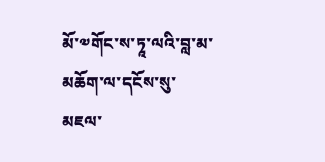མོ་༧གོང་ས་ཏཱ་ལའི་བླ་མ་མཆོག་ལ་དངོས་སུ་མཇལ་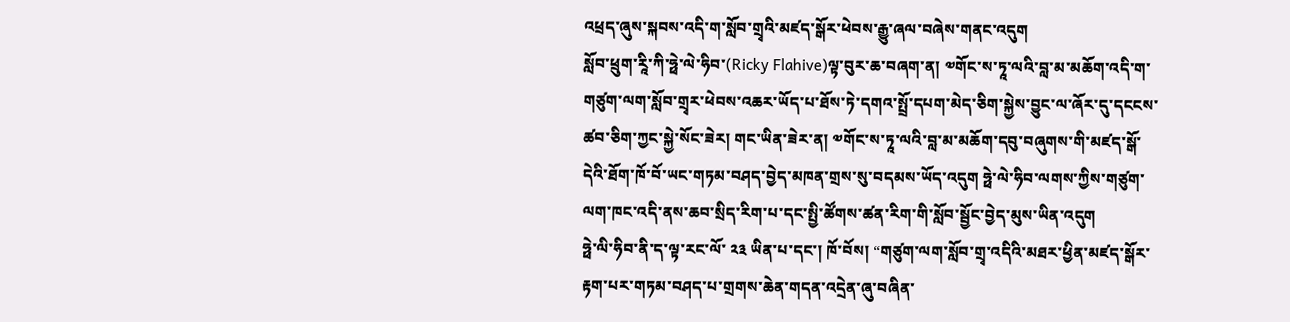འཕྲད་ཞུས་སྐབས་འདི་ག་སློབ་གྲྭའི་མཛད་སྒོར་ཕེབས་རྒྱུ་ཞལ་བཞེས་གནང་འདུག
སློབ་ཕྲུག་རཱི་ཀི་ཧྥེ་ལེ་ཧིབ་(Ricky Flahive)ལྟ་བུར་ཆ་བཞག་ན། ༧གོང་ས་ཏཱ་ལའི་བླ་མ་མཆོག་འདི་ག་གཙུག་ལག་སློབ་གྲྭར་ཕེབས་འཆར་ཡོད་པ་ཐོས་ཏེ་དགའ་སྤྲོ་དཔག་མེད་ཅིག་སྐྱེས་བྱུང་ལ་ཞོར་དུ་དངངས་ཚབ་ཅིག་ཀྱང་སྐྱེ་སོང་ཟེར། གང་ཡིན་ཟེར་ན། ༧གོང་ས་ཏཱ་ལའི་བླ་མ་མཆོག་དབུ་བཞུགས་གི་མཛད་སྒོ་དེའི་ཐོག་ཁོ་བོ་ཡང་གཏམ་བཤད་བྱེད་མཁན་གྲས་སུ་བདམས་ཡོད་འདུག ཧྥེ་ལེ་ཧིབ་ལགས་ཀྱིས་གཙུག་ལག་ཁང་འདི་ནས་ཆབ་སྲིད་རིག་པ་དང་སྤྱི་ཚོགས་ཚན་རིག་གི་སློབ་སྦྱོང་བྱེད་མུས་ཡིན་འདུག
ཧྥེ་ལི་ཧིབ་ནི་ད་ལྟ་རང་ལོ་ ༢༣ ཡིན་པ་དང་། ཁོ་བོས། “གཙུག་ལག་སློབ་གྲྭ་འདིའི་མཐར་ཕྱིན་མཛད་སྒོར་རྟག་པར་གཏམ་བཤད་པ་གྲགས་ཆེན་གདན་འདྲེན་ཞུ་བཞིན་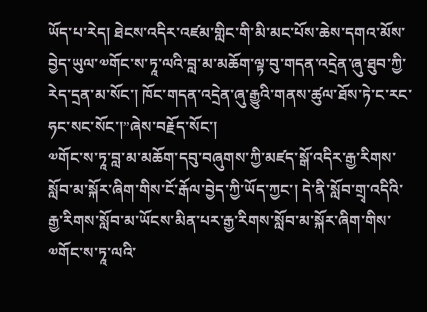ཡོད་པ་རེད། ཐེངས་འདིར་འཛམ་གླིང་གི་མི་མང་པོས་ཆེས་དགའ་མོས་བྱེད་ཡུལ་༧གོང་ས་ཏཱ་ལའི་བླ་མ་མཆོག་ལྟ་བུ་གདན་འདྲེན་ཞུ་ཐུབ་ཀྱི་རེད་དྲན་མ་སོང་། ཁོང་གདན་འདྲེན་ཞུ་རྒྱུའི་གནས་ཚུལ་ཐོས་ཏེ་ང་རང་ཧང་སང་སོང་།”ཞེས་བརྗོད་སོང་།
༧གོང་ས་ཏཱ་བླ་མ་མཆོག་དབུ་བཞུགས་ཀྱི་མཛད་སྒོ་འདིར་རྒྱ་རིགས་སློབ་མ་སྐོར་ཞིག་གིས་ངོ་རྒོལ་བྱེད་ཀྱི་ཡོད་ཀྱང་། དེ་ནི་སློབ་གྲྭ་འདིའི་རྒྱ་རིགས་སློབ་མ་ཡོངས་མིན་པར་རྒྱ་རིགས་སློབ་མ་སྐོར་ཞིག་གིས་༧གོང་ས་ཏཱ་ལའི་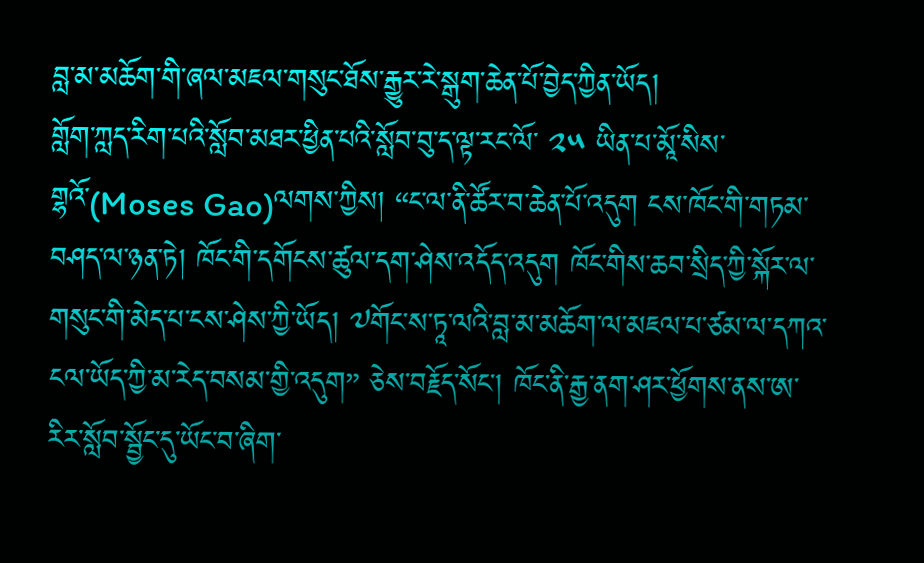བླ་མ་མཆོག་གི་ཞལ་མཇལ་གསུང་ཐོས་རྒྱུར་རེ་སྒུག་ཆེན་པོ་བྱེད་ཀྱིན་ཡོད།
གློག་ཀླད་རིག་པའི་སློབ་མཐར་ཕྱིན་པའི་སློབ་བུ་ད་ལྟ་རང་ལོ་ ༢༥ ཡིན་པ་མཱོ་སིས་གྷའོ་(Moses Gao)ལགས་ཀྱིས། “ང་ལ་ནི་ཚོར་བ་ཆེན་པོ་འདུག ངས་ཁོང་གི་གཏམ་བཤད་ལ་ཉན་ཏེ། ཁོང་གི་དགོངས་ཚུལ་དག་ཤེས་འདོད་འདུག ཁོང་གིས་ཆབ་སྲིད་ཀྱི་སྐོར་ལ་གསུང་གི་མེད་པ་ངས་ཤེས་ཀྱི་ཡོད། ༧གོང་ས་ཏཱ་ལའི་བླ་མ་མཆོག་ལ་མཇལ་པ་ཙམ་ལ་དཀའ་ངལ་ཡོད་ཀྱི་མ་རེད་བསམ་གྱི་འདུག” ཅེས་བརྗོད་སོང་། ཁོང་ནི་རྒྱ་ནག་ཤར་ཕྱོགས་ནས་ཨ་རིར་སློབ་སྦྱོང་དུ་ཡོང་བ་ཞིག་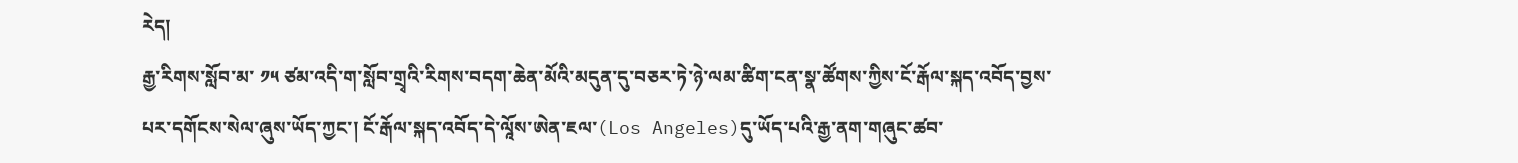རེད།
རྒྱ་རིགས་སློབ་མ་ ༡༥ ཙམ་འདི་ག་སློབ་གྲྭའི་རིགས་བདག་ཆེན་མོའི་མདུན་དུ་བཅར་ཏེ་ཉེ་ལམ་ཚིག་ངན་སྣ་ཚོགས་ཀྱིས་ངོ་རྒོལ་སྐད་འབོད་བྱས་པར་དགོངས་སེལ་ཞུས་ཡོད་ཀྱང་། ངོ་རྒོལ་སྐད་འབོད་དེ་ལཱོས་ཨེན་ཇལ་(Los Angeles)དུ་ཡོད་པའི་རྒྱ་ནག་གཞུང་ཚབ་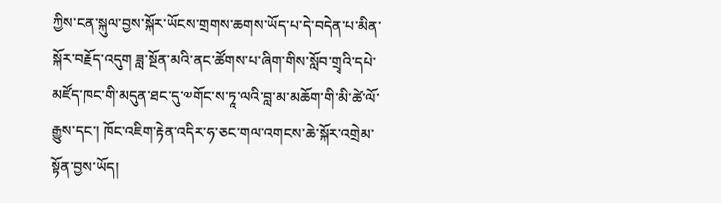ཀྱིས་ངན་སྐུལ་བྱས་སྐོར་ཡོངས་གྲགས་ཆགས་ཡོད་པ་དེ་བདེན་པ་མིན་སྐོར་བརྗོད་འདུག ཟླ་སྔོན་མའི་ནང་ཚོགས་པ་ཞིག་གིས་སློབ་གྲྭའི་དཔེ་མཛོད་ཁང་གི་མདུན་ཐང་དུ་༧གོང་ས་ཏཱ་ལའི་བླ་མ་མཆོག་གི་མི་ཚེ་ལོ་རྒྱུས་དང་། ཁོང་འཇིག་རྟེན་འདིར་ཧ་ཅང་གལ་འགངས་ཆེ་སྐོར་འགྲེམ་སྟོན་བྱས་ཡོད།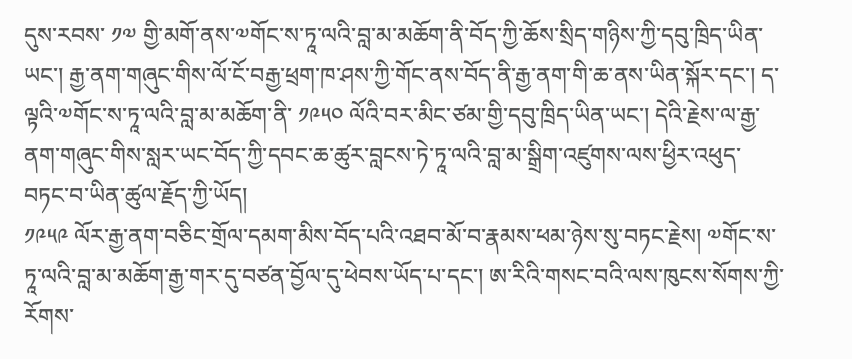དུས་རབས་ ༡༧ གྱི་མགོ་ནས་༧གོང་ས་ཏཱ་ལའི་བླ་མ་མཆོག་ནི་བོད་ཀྱི་ཆོས་སྲིད་གཉིས་ཀྱི་དབུ་ཁྲིད་ཡིན་ཡང་། རྒྱ་ནག་གཞུང་གིས་ལོ་ངོ་བརྒྱ་ཕྲག་ཁ་ཤས་ཀྱི་གོང་ནས་བོད་ནི་རྒྱ་ནག་གི་ཆ་ནས་ཡིན་སྐོར་དང་། ད་ལྟའི་༧གོང་ས་ཏཱ་ལའི་བླ་མ་མཆོག་ནི་ ༡༩༥༠ ལོའི་བར་མིང་ཙམ་གྱི་དབུ་ཁྲིད་ཡིན་ཡང་། དེའི་རྗེས་ལ་རྒྱ་ནག་གཞུང་གིས་སླར་ཡང་བོད་ཀྱི་དབང་ཆ་ཚུར་བླངས་ཏེ་ཏཱ་ལའི་བླ་མ་སྒྲིག་འཛུགས་ལས་ཕྱིར་འཕུད་བཏང་བ་ཡིན་ཚུལ་རྗོད་ཀྱི་ཡོད།
༡༩༥༩ ལོར་རྒྱ་ནག་བཅིང་གྲོལ་དམག་མིས་བོད་པའི་འཐབ་མོ་བ་རྣམས་ཕམ་ཉེས་སུ་བཏང་རྗེས། ༧གོང་ས་ཏཱ་ལའི་བླ་མ་མཆོག་རྒྱ་གར་དུ་བཙན་བྱོལ་དུ་ཕེབས་ཡོད་པ་དང་། ཨ་རིའི་གསང་བའི་ལས་ཁུངས་སོགས་ཀྱི་རོགས་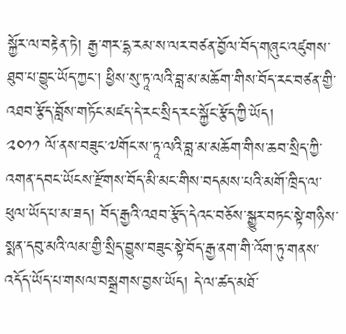སྐྱོར་ལ་བརྟེན་ཏེ། རྒྱ་གར་དྷ་རམ་ས་ལར་བཙན་བྱོལ་བོད་གཞུང་འཛུགས་ཐུབ་པ་བྱུང་ཡོད་ཀྱང་། ཕྱིས་སུ་ཏཱ་ལའི་བླ་མ་མཆོག་གིས་བོད་རང་བཙན་གྱི་འཐབ་རྩོད་བློས་གཏོང་མཛད་དེ་རང་སྲིད་རང་སྐྱོང་རྩོད་ཀྱི་ཡོད།
༢༠༡༡ ལོ་ནས་བཟུང་༧གོང་ས་ཏཱ་ལའི་བླ་མ་མཆོག་གིས་ཆབ་སྲིད་ཀྱི་འགན་དབང་ཡོངས་རྫོགས་བོད་མི་མང་གིས་བདམས་པའི་མགོ་ཁྲིད་ལ་ཕུལ་ཡོད་པ་མ་ཟད། བོད་རྒྱའི་འཐབ་རྩོད་དེའང་བཅོས་སྒྱུར་བཏང་སྟེ་གཉིས་སྨན་དབུ་མའི་ལམ་གྱི་སྲིད་བྱུས་བཟུང་སྟེ་བོད་རྒྱ་ནག་གི་འོག་ཏུ་གནས་འདོད་ཡོད་པ་གསལ་བསྒྲགས་བྱས་ཡོད། དེ་ལ་ཚད་མཐོ་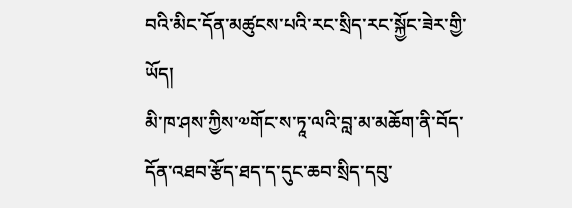བའི་མིང་དོན་མཚུངས་པའི་རང་སྲིད་རང་སྐྱོང་ཟེར་གྱི་ཡོད།
མི་ཁ་ཤས་ཀྱིས་༧གོང་ས་ཏཱ་ལའི་བླ་མ་མཆོག་ནི་བོད་དོན་འཐབ་རྩོད་ཐད་ད་དུང་ཆབ་སྲིད་དབུ་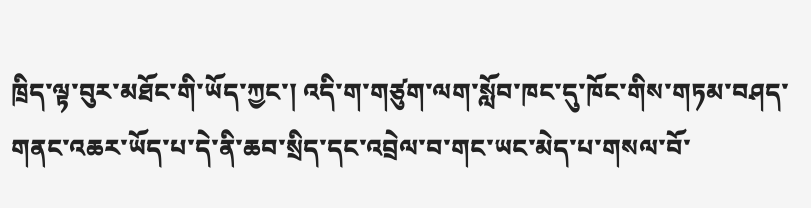ཁྲིད་ལྟ་བུར་མཐོང་གི་ཡོད་ཀྱང་། འདི་ག་གཙུག་ལག་སློབ་ཁང་དུ་ཁོང་གིས་གཏམ་བཤད་གནང་འཆར་ཡོད་པ་དེ་ནི་ཆབ་སྲིད་དང་འབྲེལ་བ་གང་ཡང་མེད་པ་གསལ་བོ་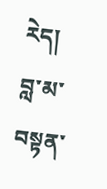རེད།
བླ་མ་བསྟན་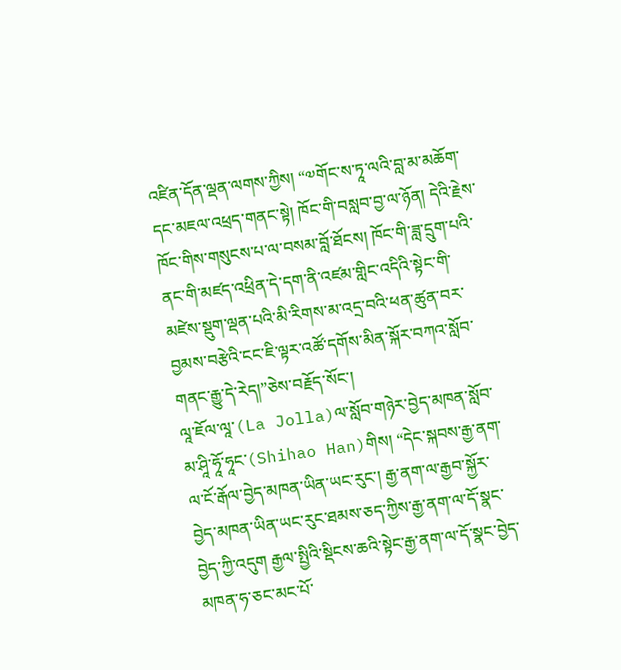འཛིན་དོན་ལྡན་ལགས་ཀྱིས། “༧གོང་ས་ཏཱ་ལའི་བླ་མ་མཆོག་དང་མཇལ་འཕྲད་གནང་སྟེ། ཁོང་གི་བསླབ་བྱ་ལ་ཉོན། དེའི་རྗེས་ཁོང་གིས་གསུངས་པ་ལ་བསམ་བློ་ཐོངས། ཁོང་གི་ཟླ་དྲུག་པའི་ནང་གི་མཛད་འཕྲིན་དེ་དག་ནི་འཛམ་གླིང་འདིའི་སྟེང་གི་མཛེས་སྡུག་ལྡན་པའི་མི་རིགས་མ་འདྲ་བའི་ཕན་ཚུན་བར་བྱམས་བརྩེའི་ངང་ཇི་ལྟར་འཚོ་དགོས་མིན་སྐོར་བཀའ་སློབ་གནང་རྒྱུ་དེ་རེད།”ཅེས་བརྗོད་སོང་།
ལཱ་ཇོལ་ལཱ་(La Jolla)ལ་སློབ་གཉེར་བྱེད་མཁན་སློབ་མ་ཤཱི་ཧཱོ་ཧཱང་(Shihao Han)གིས། “དེང་སྐབས་རྒྱ་ནག་ལ་ངོ་རྒོལ་བྱེད་མཁན་ཡིན་ཡང་རུང་། རྒྱ་ནག་ལ་རྒྱབ་སྐྱོར་བྱེད་མཁན་ཡིན་ཡང་རུང་ཐམས་ཅད་ཀྱིས་རྒྱ་ནག་ལ་དོ་སྣང་བྱེད་ཀྱི་འདུག རྒྱལ་སྤྱིའི་སྡིངས་ཆའི་སྟེང་རྒྱ་ནག་ལ་དོ་སྣང་བྱེད་མཁན་ཧ་ཅང་མང་པོ་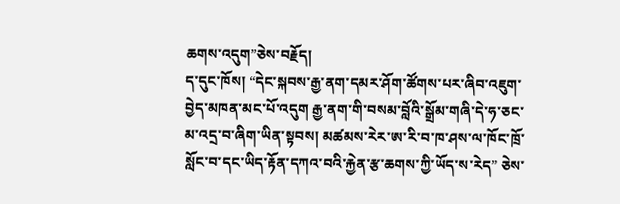ཆགས་འདུག”ཅེས་བརྗོད།
ད་དུང་ཁོས། “དེང་སྐབས་རྒྱ་ནག་དམར་ཤོག་ཚོགས་པར་ཞིབ་འཇུག་བྱེད་མཁན་མང་པོ་འདུག རྒྱ་ནག་གི་བསམ་བློའི་སྒྲོམ་གཞི་དེ་ཧ་ཅང་མ་འདྲ་བ་ཞིག་ཡིན་སྟབས། མཚམས་རེར་ཨ་རི་བ་ཁ་ཤས་ལ་ཁོང་ཁྲོ་སློང་བ་དང་ཡིད་རྟོན་དཀའ་བའི་རྐྱེན་རྩ་ཆགས་ཀྱི་ཡོད་ས་རེད” ཅེས་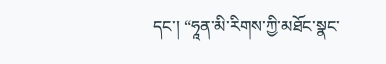དང་། “ཧཱན་མི་རིགས་ཀྱི་མཐོང་སྣང་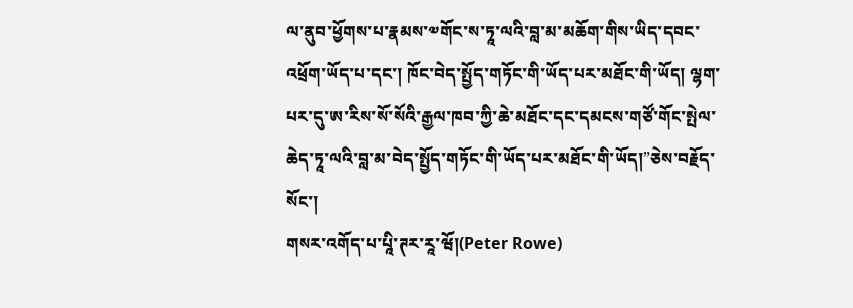ལ་ནུབ་ཕྱོགས་པ་རྣམས་༧གོང་ས་ཏཱ་ལའི་བླ་མ་མཆོག་གིས་ཡིད་དབང་འཕྲོག་ཡོད་པ་དང་། ཁོང་བེད་སྤྱོད་གཏོང་གི་ཡོད་པར་མཐོང་གི་ཡོད། ལྷག་པར་དུ་ཨ་རིས་སོ་སོའི་རྒྱལ་ཁབ་ཀྱི་ཆེ་མཐོང་དང་དམངས་གཙོ་གོང་སྤེལ་ཆེད་ཏཱ་ལའི་བླ་མ་བེད་སྤྱོད་གཏོང་གི་ཡོད་པར་མཐོང་གི་ཡོད།”ཅེས་བརྗོད་སོང་།
གསར་འགོད་པ་པཱི་ཊར་རཱ་ཝོ།(Peter Rowe)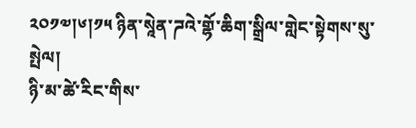༢༠༡༧།༦།༡༥ ཉིན་སཱེན་ཌའེ་གྷོ་ཆིག་སྒྲིལ་གླེང་སྟེགས་སུ་སྤེལ།
ཉི་མ་ཚེ་རིང་གིས་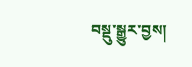བསྡུ་སྒྱུར་བྱས།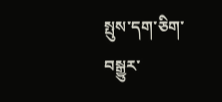སྤུས་དག་ཅིག་བསྒྱུར་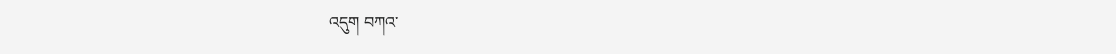འདུག བཀའ་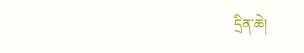དྲིན་ཆེ།